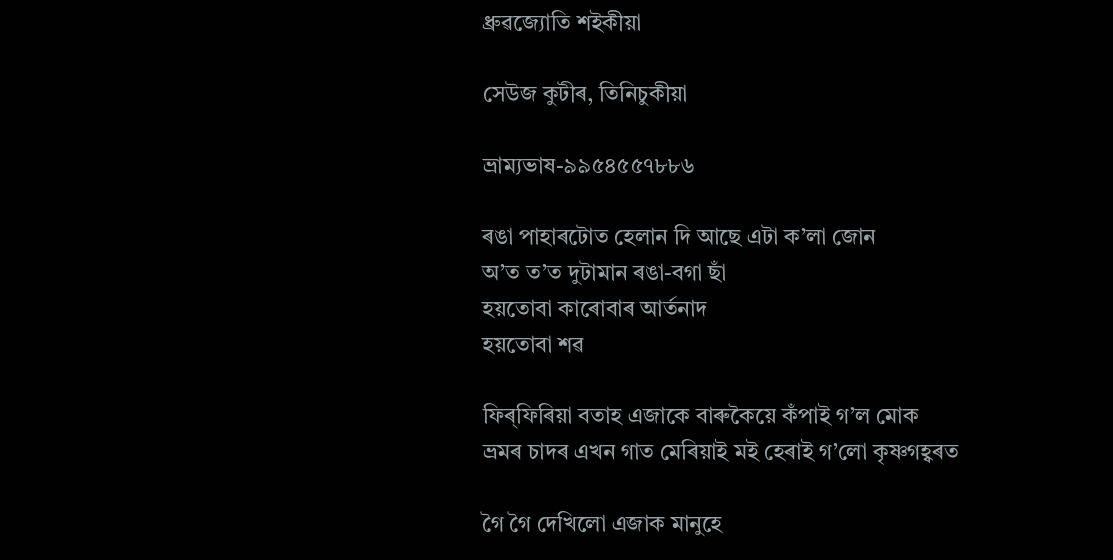ধ্ৰুৱজ্যোতি শইকীয়া

সেউজ কুটীৰ, তিনিচুকীয়া

ভ্ৰাম্যভাষ-৯৯৫৪৫৫৭৮৮৬

ৰঙা পাহাৰটোত হেলান দি আছে এটা ক’লা জোন
অ’ত ত’ত দুটামান ৰঙা-বগা ছাঁ
হয়তোবা কাৰোবাৰ আৰ্তনাদ
হয়তোবা শৱ

ফিৰ্‌ফিৰিয়া বতাহ এজাকে বাৰুকৈয়ে কঁপাই গ’ল মোক
ভ্ৰমৰ চাদৰ এখন গাত মেৰিয়াই মই হেৰাই গ’লো কৃষ্ণগহ্বৰত

গৈ গৈ দেখিলো এজাক মানুহে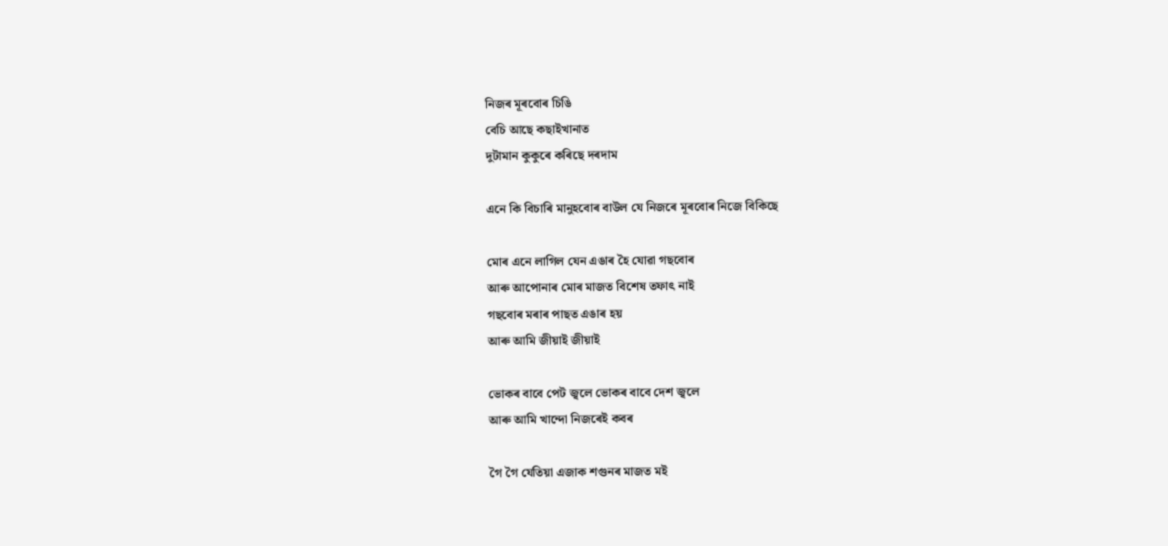নিজৰ মূৰবোৰ চিঙি
বেচি আছে কছাইখানাত
দুটামান কুকুৰে কৰিছে দৰদাম

এনে কি বিচাৰি মানুহবোৰ বাউল যে নিজৰে মূৰবোৰ নিজে বিকিছে

মোৰ এনে লাগিল যেন এঙাৰ হৈ যোৱা গছবোৰ
আৰু আপোনাৰ মোৰ মাজত বিশেষ তফাৎ নাই
গছবোৰ মৰাৰ পাছত এঙাৰ হয়
আৰু আমি জীয়াই জীয়াই

ভোকৰ বাবে পেট জ্বলে ভোকৰ বাবে দেশ জ্বলে
আৰু আমি খান্দো নিজৰেই কবৰ

গৈ গৈ যেতিয়া এজাক শগুনৰ মাজত মই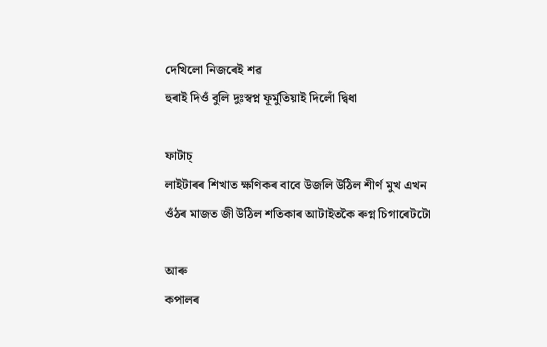দেখিলো নিজৰেই শৱ
হুৰাই দিওঁ বুলি দুঃস্বপ্ন ফূৰ্মুতিয়াই দিলোঁ দ্বিধা

ফাটাচ্
লাইটাৰৰ শিখাত ক্ষণিকৰ বাবে উজলি উঠিল শীৰ্ণ মুখ এখন
ওঁঠৰ মাজত জী উঠিল শতিকাৰ আটাইতকৈ ৰুগ্ন চিগাৰেটটো

আৰু
কপালৰ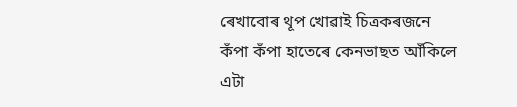ৰেখাবোৰ থূপ খোৱাই চিত্ৰকৰজনে
কঁপা কঁপা হাতেৰে কেনভাছত আঁকিলে
এটা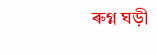ৰুগ্ন ঘড়ী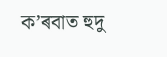ক’ৰবাত হুদু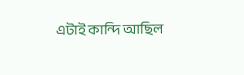এটাই কান্দি আছিল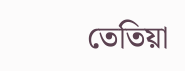তেতিয়া